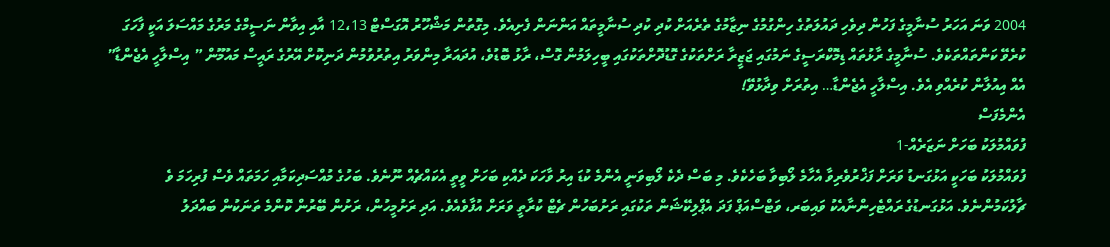2004 ވަނަ އަހަރު ސުނާމީގެ ފަހުން ދިވެހި ދައުލަތުގެ ހިންގުމުގެ ނިޒާމުގެ ތެރެއަށް ކުދި ކުދި ސުނާމީތައް އަންނަން ފެށިއެވެ. މިގޮތުން މަޝްހޫރު އޮގަސްޓް 12،13 އާއި އިވާން ނަސީމްގެ މަރުގެ މައްސަލަ އަކީ ފާހަގަ ކުރެވޭ ކަންތައްތަކެވެ. ސުނާމީގެ ރާޅުތައް ޑިމޮކްރަސީގެ ނަމުގައި ޖަޒީރާ ރަށްތަކުގެ ގޮޑުދޮށްތަކުގައި ބީހިލަމުން ގޮސް، ރާޅު ބޮޑުވެ، އުދައަރާ މިންވަރު އިތުރުވުމުން ދަނިކޮށް އޭރުގެ ރައީސް މައުމޫން ” އިސްލާހީ އެޖެންޑާ” އެއް އިއުލާން ކުރެއްވި އެވެ. އިސްލާހީ އެޖެންޑާ… އިތުރަށް ވިދާޅުވޭ!
އެންމެފަސް
ފުވައްމުލަކު ބަހަށް ނަޒަރެއް-1
ފުވައްމުލަކު ބަހަކީ އަޅުގަނޑު ވަރަށް ފަޚްރުވެރިވާ އެހާމެ ލޯބިވާ ބަހެކެވެ. މި ބަސް ދެކެ ލޯބިވަނީ އެންމެ ކުޑަ އިރު ވާހަކަ ދެއްކި ބަހަށް ވީތީ އެކައްޗެއް ނޫނެވެ. ބަހުގެ މުއްސަދިކަމާއި ހަމަތައް ވެސް ފުރިހަމަ ވެ ޗާލުކަމުންނެވެ. އަޅުގަނޑުގެ ރައްޓެހިންނާއެކު ވައިބަރ، ވަޓްސްއަޕް ފަދަ އެޕްލިކޭޝަން ތަކުގައި ރަށުބަހުން ޗެޓް ކުރާތީ ވަރަށް އުފާވެއެވެ. އަދި ރަށުމީހުން، ރަށުން ބޭރުން ކޮންމެ ތަނަކުން ބައްދަލު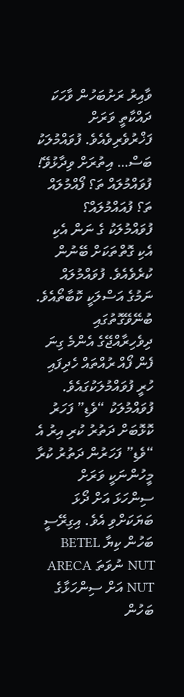ވާއިރު ރަށުބަހުން ވާހަކަ ދައްކާތީ ވަރަށް ފަޚްރުވެރިވެއެވެ. ފުވައްމުލަކު ބަސް… އިތުރަށް ވިދާޅުވޭ!
ފުވައްމުލައް ތަ؟ ފޯއްމުލައް ތަ؟ ފުއައްމުލައް؟
ފުވައްމުލަކު ގެ ނަން އެކި އެކި ގޮތްތަކަށް ބޭނުން ކުރެވެއެވެ. ފުވައްމުލައް ނަމުގެ އަސްލަކީ ކޮބާތޯއެވެ. ބުނޭވޭގޮތުގައި ދިވެހިރާއްޖޭގެ އެންމެ ގިނަ ފެން ފޯއް ރުއްތައް ހެދިފައި ހުރީ ފުވައްމުލަކުގައެވެ. ފުވައްމުލަކު “ވެޑި” ފަހަރު ކޮޅޮބަށް ދަތުރު ކުރި އިރު އެ “ވެޑި” ފަހަރުން ދަތުރު ކުރާ މީހުންނަކީ ވަރަށް ސިންހަޅަ އަށް ދޯޅަ ބަޔަކަށްވި އެވެ. އިގިރޭސީ ބަހުން ކިޔާ BETEL NUT ނުވަތަ ARECA NUT އަށް ސިންހަޅާގެ ބަހުން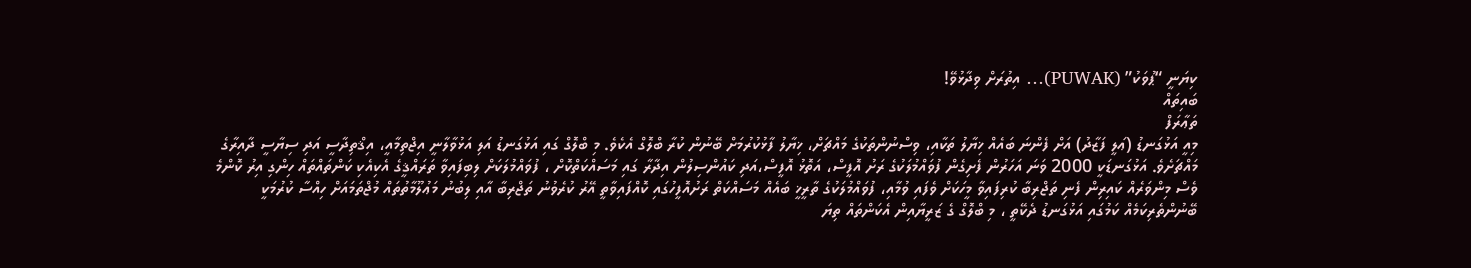ކިޔަނީ “ޕުވަކު” (PUWAK)… އިތުރަށް ވިދާޅުވޭ!
ބައިތައް
ތަޢާރަފް
މިއީ އަޅުގަނޑު (ޢަލީ ފަޒާދު) އަށް ފެންނަ ބައެއް ޚިޔާލު ތަކާއި، ވިސްނުންތަކުގެ މައްޗަށް، ޚިޔާލު ފާޅުކުރުމަށް ބޭނުން ކުރާ ބްލޮގް އެކެވެ. މި ބްލޮގް ގައި އަޅުގަނޑު އަލި އަޅުވާލާނީ އިޖްތިމާއީ، އިޤްތިދާސީ އަދި ސިޔާސީ ދާއިރާގެ މައްޗަށެވެ. އަޅުގަނޑަކީ 2000 ވަނަ އަހަރުން ފެށިގެން ފުވައްމުލަކުގެ ރަށު އޮފީސް، އަތޮޅު އޮފީސް،އަދި ކައުންސިލުން އިދާރާ ގައި މަސައްކަތްކޮށް ، ފުވައްމުލަކަށް ލިބިފައިވާ ތަރައްޤީގެ އެކިއެކި ކަންތައްތައް ހިންގި އިރު ކޮންމެ ވެސް މިންވަރެއް ކައިރިން ފެނި ތަޖްރިބާ ކުރިފައިވާ މީހަކަށް ވެފައި ވުމާއި، ފުވައްމުލަކުގެ ތާރީޚީ ބައެއް މަސައްކަތް ރަށުއޮފީހުގައި ކޮއްފައިވާތީ އޭރު ކުރެވުނު ތަޖްރިބާ އާއި ލިބުނު މަޢުލޫމާތުތައް މުޖްތަމައަށް ހިއްސާ ކުރުމަކީ ބޭނުންތެރިކަމެއް ކަމުގައި އަޅުގަނޑު ދެކޭތީ ، މި ބްލޮގް ގެ ޒަރީޔާއިން އެކަންތައް ތިޔަ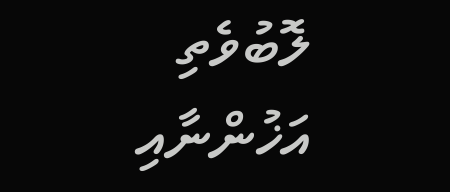ލޮބުވެތި އަޚުންނާއި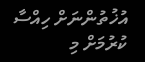އުޚުތުންނަށް ހިއްސާ ކުރުމަށް މި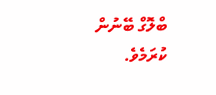ބްލޮގް ބޭނުން ކުރަމެވެ.